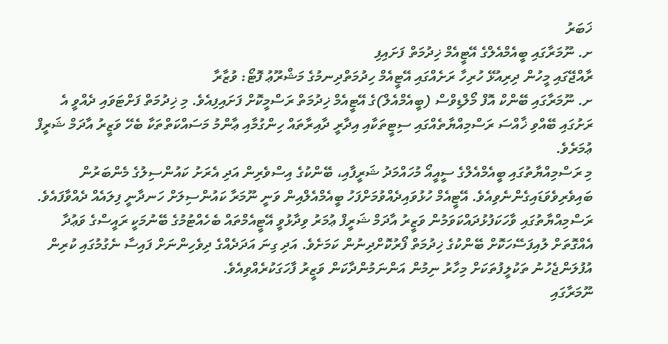ޚަބަރު
ށ. ނޫމަރާގައި ބީއެމްއެލްގެ އޭޓީއެމް ޚިދުމަތް ފަށައިފި
ރާއްޖޭގައި މީހުން ދިރިއުޅޭ ހުރިހާ ރަށެއްގައި އޭޓީއެމް ހިދުމަތްދިނމުގެ މަޝްރޫޢު ފޮޓޯ: ވުޒާރާ
ށ. ނޫމަރާގައި ބޭންކް އޮފް މޯލްޑިވްސް (ބީއެމްއެލް)ގެ އޭޓީއެމް ޚިދުމަތް ރަސްމީކޮށް ފަށައިފިއެވެ. މި ޚިދުމަތް ފަށްޓަވައި ދެއްވީ އެ ރަށުގައި ބޭއްވި ޚާއްސަ ރަސްމިއްޔާތެއްގައި ސިޓީތަކާއި އިދާރީ ދާއިރާތައް ހިންގުމާއި ޢާންމު މަސައްކަތްތަކާ ބެހޭ ވަޒީރު އާދަމް ޝަރީފް ޢުމަރެވެ.
މި ރަސްމިއްޔާތުގައި ބީއެމްއެލްގެ ސީއީއޯ މުހައްމަދު ޝަރީފާއި، ބޭންކުގެ އިސްވެރިން އަދި އެރަށު ކައުންސިލުގެ މެންބަރުން ބައިވެރިވެވަޑައިގެންނެވިއެވެ. އޭޓީއެމް ހުޅުވައިދެއްވުމަށްފަހު ބީއެމްއެލްއިން ވަނީ ނޫމަރާ ކައުންސިލަށް ހަނދާނީ ފިލައެއް ދެއްވާފައެވެ.
ރަސްމިއްޔާތުގައި ވާހަކަފުޅުދައްކަވަމުން ވަޒީރު އާދަމް ޝަރީފް ޢުމަރު ވިދާޅުވީ އޭޓީއެމްތައް ބެހެއްޓުމުގެ ބޭނުމަކީ ރައީސްގެ ވަޢުދާ އެއްގޮތަށް ލުއިފަސޭހަކޮށް ބޭންކުގެ ޚިދުމަތް ފޯރުކޮށްދިނުން ކަމަށެވެ. އަދި ގިނަ އަދަދެއްގެ ދިވެހިންނަށް ފައިސާ ނެގުމުގައި ކުރިން އުފުލަންޖެހުނު ތަކުލީފުތަކަށް މިހާރު ނިމުން އަންނަމުންދާކަން ވަޒީރު ފާހަގަކުރެއްވިއެވެ.
ނޫމަރާގައި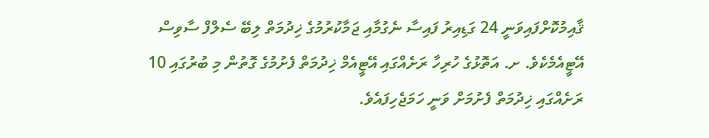ޤާއިމުކޮށްފައިވަނީ 24 ގަޑިއިރު ފައިސާ ނެގުމާއި ޖަމާކުރުމުގެ ޚިދުމަތް ލިބޭ ސެލްފް ސާވިސް އޭޓީއެމެކެވެ. ށ. އަތޮޅުގެ ހުރިހާ ރަށެއްގައި އޭޓީއެމް ޚިދުމަތް ފެށުމުގެ ގޮތުން މި ބުރުގައި 10 ރަށެއްގައި ޚިދުމަތް ފެށުމަށް ވަނީ ހަމަޖެހިފައެވެ.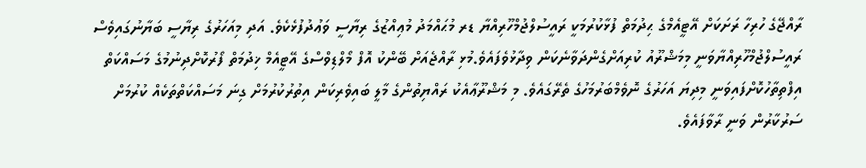ރާއްޖޭގެ ހުރިހާ ރަށަކަށް އޭޓީއެމްގެ ޙިދުމަތް ފުޅާކުރުމަކީ ރައީސުލްޖުމްހޫރިއްޔާ ޑރ މުޙައްމަދު މުޢިއްޒުގެ ރިޔާސީ ވަޢުދުފުޅެކެވެ. އަދި މިއަހަރުގެ ރިޔާސީ ބަޔާނުގައިވެސް ރައީސުލްޖުމްހޫރިއްޔާވަނީ މިމަޝްރޫއު ކުރިއަށްގެންދަވާނެކަން ވިދާޅުވެފައެވެ.މުޅި ރާއްޖެއަށް ބޭންކު އޮފް މޯލްޑިވްސްގެ އޭޓީއެމް ޚިދުމަތް ފޯރުކޮށްދިނުމުގެ މަސައްކަތް އިފްތިތާހުކޮށްފައިވަނީ މިދިޔަ އަހަރުގެ ނޮވެމްބަރުމަހުގެ ތެރޭގައެވެ. މި މަޝްރޫޢާއެކު ރައްޔިތުންގެ މާލީ ބައިވެރިކަން އިތުރުކުރުމަށް ގިނަ މަސައްކަތްތަކެއް ކުރުމަށް ސަރުކާރުން ވަނީ ރާވާފައެވެ.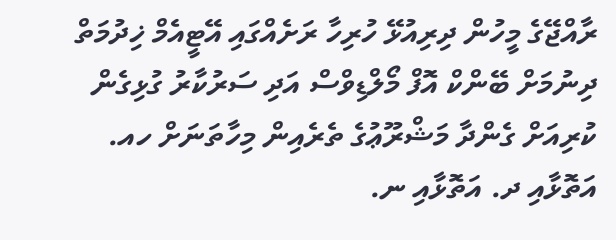ރާއްޖޭގެ މީހުން ދިރިއުޅޭ ހުރިހާ ރަށެއްގައި އޭޓީއެމް ޚިދުމަތް ދިނުމަށް ބޭންކް އޮފް މޯލްޑިވްސް އަދި ސަރުކާރު ގުޅިގެން ކުރިއަށް ގެންދާ މަޝްރޫޢުގެ ތެރެއިން މިހާތަނަށް ހއ. އަތޮޅާއި ދ. އަތޮޅާއި ނ.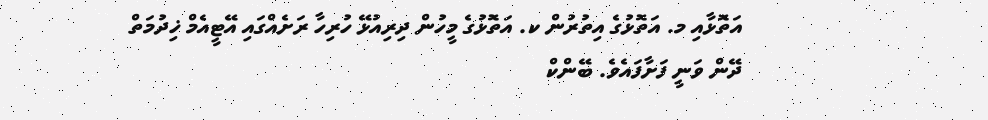އަތޮޅާއި މ. އަތޮޅުގެ އިތުރުން ކ. އަތޮޅުގެ މީހުން ދިރިއުޅޭ ހުރިހާ ރަށެއްގައި އޭޓީއެމް ޚިދުމަތް ދޭން ވަނީ ފަށާފައެވެ. ބޭންކް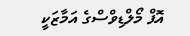އޮފް މޯލްޑިވްސްގެ އަމާޒަކީ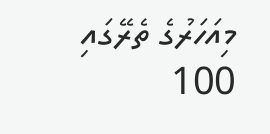މިއަހަރުގެ ތެރޭގައި 100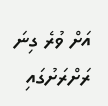އަށް ވުރެ ގިނަ ރަށްރަށުގައި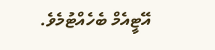އޭޓީއެމް ބެހެއްޓުމެވެ.